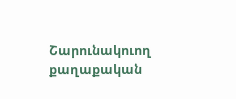Շարունակուող քաղաքական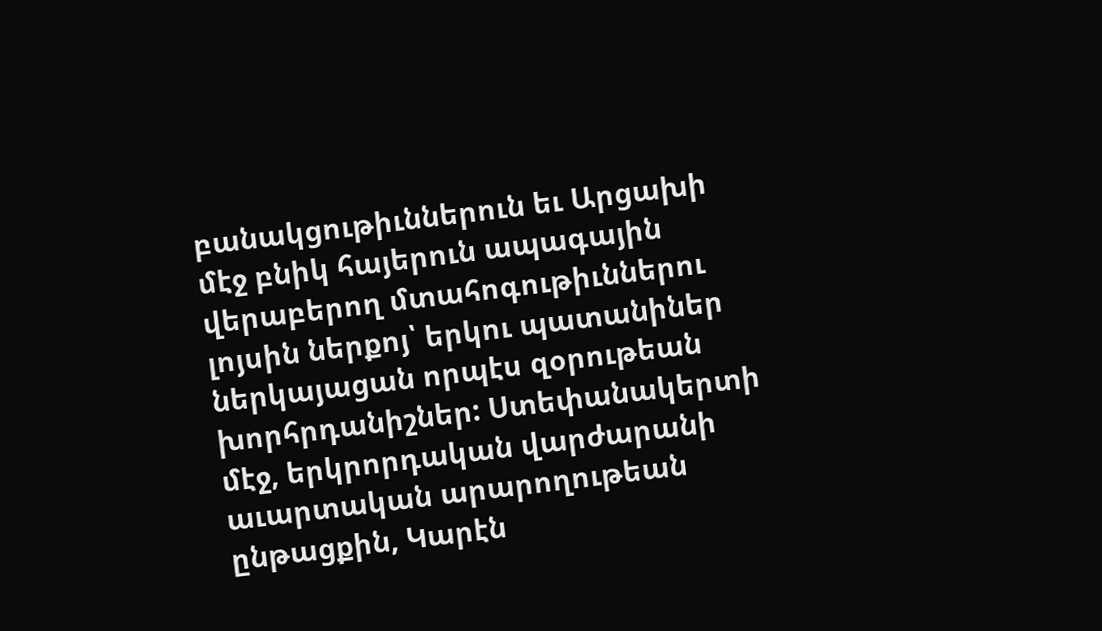բանակցութիւններուն եւ Արցախի մէջ բնիկ հայերուն ապագային վերաբերող մտահոգութիւններու լոյսին ներքոյ՝ երկու պատանիներ ներկայացան որպէս զօրութեան խորհրդանիշներ: Ստեփանակերտի մէջ, երկրորդական վարժարանի աւարտական արարողութեան ընթացքին, Կարէն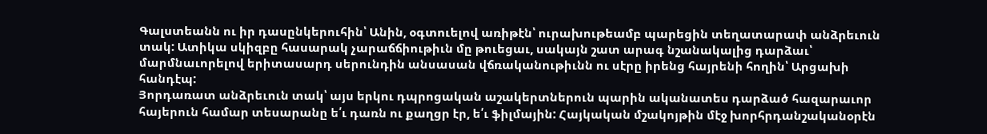Գալստեանն ու իր դասընկերուհին՝ Անին, օգտուելով առիթէն՝ ուրախութեամբ պարեցին տեղատարափ անձրեւուն տակ: Ատիկա սկիզբը հասարակ չարաճճիութիւն մը թուեցաւ, սակայն շատ արագ նշանակալից դարձաւ՝ մարմնաւորելով երիտասարդ սերունդին անսասան վճռականութիւնն ու սէրը իրենց հայրենի հողին՝ Արցախի հանդէպ:
Յորդառատ անձրեւուն տակ՝ այս երկու դպրոցական աշակերտներուն պարին ականատես դարձած հազարաւոր հայերուն համար տեսարանը ե՛ւ դառն ու քաղցր էր, ե՛ւ ֆիլմային: Հայկական մշակոյթին մէջ խորհրդանշականօրէն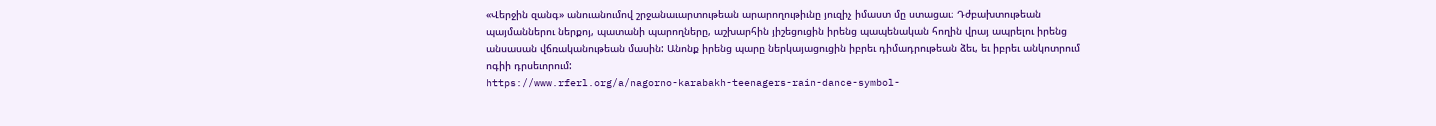«Վերջին զանգ» անուանումով շրջանաւարտութեան արարողութիւնը յուզիչ իմաստ մը ստացաւ։ Դժբախտութեան պայմաններու ներքոյ, պատանի պարողները, աշխարհին յիշեցուցին իրենց պապենական հողին վրայ ապրելու իրենց անսասան վճռականութեան մասին: Անոնք իրենց պարը ներկայացուցին իբրեւ դիմադրութեան ձեւ, եւ իբրեւ անկոտրում ոգիի դրսեւորում:
https://www.rferl.org/a/nagorno-karabakh-teenagers-rain-dance-symbol-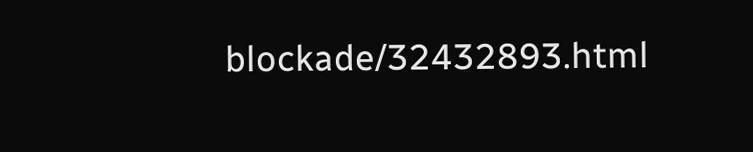blockade/32432893.html